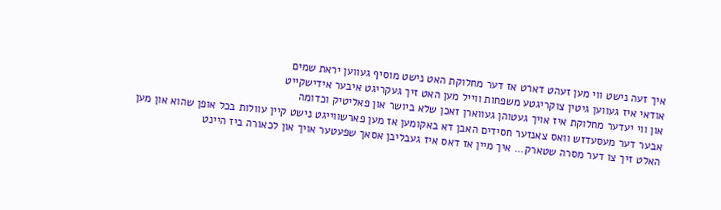איך זעה נישט ווי מען זעהט דארט אז דער מחלוקת האט נישט מוסיף געווען יראת שמים
אודאי איז געווען גיטין צוקריגטע משפחות ווייל מען האט זיך געקריגט איבער אידישקייט
און ווי יעדער מחלוקת איז אויך געטוהן געווארן זאכן שלא ביושר און פאליטיק וכדומה
אבער דער מעסעדזש וואס צאנזער חסידים האבן דא באקומען אז מען פארשווייגט נישט קיין עוולות בכל אופן שהוא און מען האלט זיך צו דער מסרה שטארק... איך מיין אז דאס איז געבליבן אסאך שפעטער אויך און לכאורה ביז היינט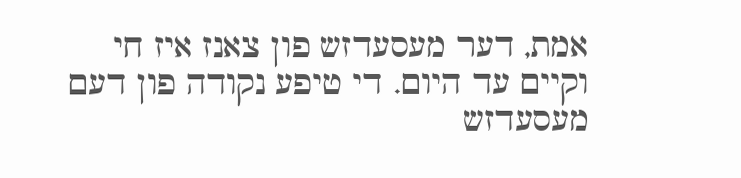אמת, דער מעסעדזש פון צאנז איז חי וקיים עד היום. די טיפע נקודה פון דעם מעסעדזש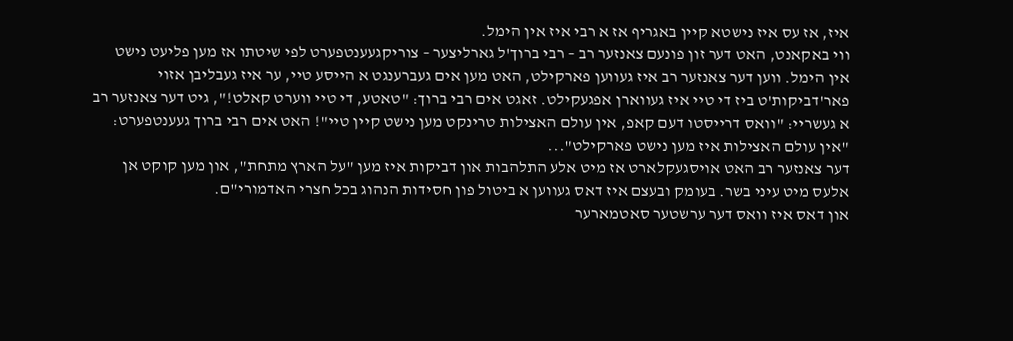איז, אז עס איז נישטא קיין באגריף אז א רבי איז אין הימל.
ווי באקאנט, האט דער זון פונעם צאנזער רב – רבי ברוך'ל גארליצער – צוריקגעענטפערט לפי שיטתו אז מען פליעט נישט אין הימל. ווען דער צאנזער רב איז געווען פארקילט, האט מען אים געברענגט א הייסע טיי, ער איז געבליבן אזוי פאר'דביקות'ט ביז די טיי איז געווארן אפגעקילט. זאגט אים רבי ברוך: "טאטע, די טיי ווערט קאלט!", גיט דער צאנזער רב א געשריי: "וואס דרייסטו דעם קאפ, אין עולם האצילות טרינקט מען נישט קיין טיי"! האט אים רבי ברוך געענטפערט: "אין עולם האצילות איז מען נישט פארקילט"...
דער צאנזער רב האט אויסגעקלארט אז מיט אלע התלהבות און דביקות איז מען "על הארץ מתחת", און מען קוקט אן אלעס מיט עיני בשר. בעומק ובעצם איז דאס געווען א ביטול פון חסידות הנהוג בכל חצרי האדמורי"ם.
און דאס איז וואס דער ערשטער סאטמארער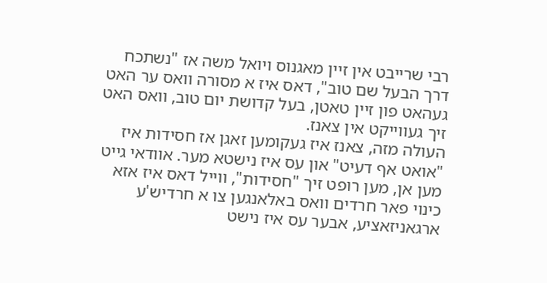רבי שרייבט אין זיין מאגנוס ויואל משה אז "נשתכח דרך הבעל שם טוב", דאס איז א מסורה וואס ער האט געהאט פון זיין טאטן, בעל קדושת יום טוב, וואס האט זיך געווייקט אין צאנז.
העולה מזה, צאנז איז געקומען זאגן אז חסידות איז "אואט אף דעיט" און עס איז נישטא מער. אוודאי גייט מען אן, מען רופט זיך "חסידות", ווייל דאס איז אזא כינוי פאר חרדים וואס באלאנגען צו א חרדיש'ע ארגאניזאציע, אבער עס איז נישט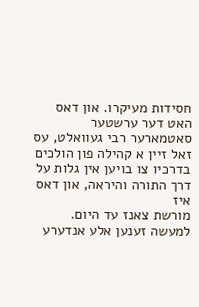חסידות מעיקרו. און דאס האט דער ערשטער סאטמארער רבי געוואלט, עס זאל זיין א קהילה פון הולכים בדרכיו צו בויען אין גלות על דרך התורה והיראה, און דאס איז
מורשת צאנז עד היום.
למעשה זענען אלע אנדערע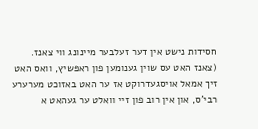חסידות נישט אין דער זעלבער מיינונג ווי צאנז. (צאנז האט עס שוין גענומען פון ראפּשיץ, וואס האט זיך אמאל אויסגעדרוקט אז ער האט באזוכט מערערע רבי'ס, און אין רוב פון זיי וואלט ער געהאט א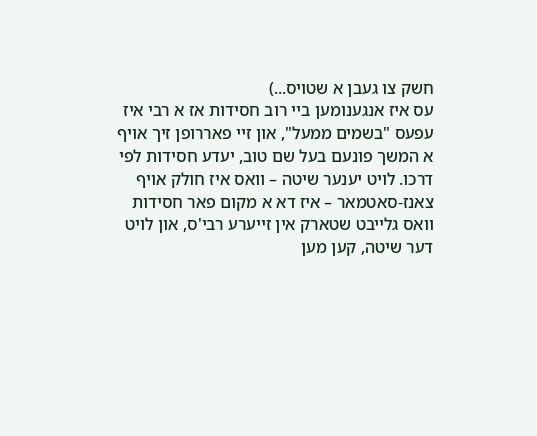חשק צו געבן א שטויס...)
עס איז אנגענומען ביי רוב חסידות אז א רבי איז עפעס "בשמים ממעל", און זיי פאררופן זיך אויף א המשך פונעם בעל שם טוב, יעדע חסידות לפי דרכו. לויט יענער שיטה – וואס איז חולק אויף צאנז-סאטמאר – איז דא א מקום פאר חסידות וואס גלייבט שטארק אין זייערע רבי'ס, און לויט דער שיטה, קען מען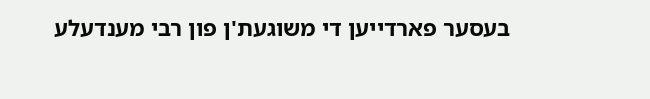בעסער פארדייען די משוגעת'ן פון רבי מענדעלע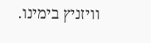וויזניץ בימינו.